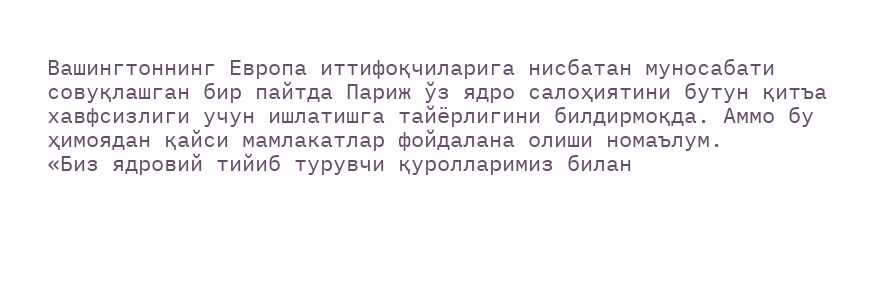Вашингтоннинг Европа иттифоқчиларига нисбатан муносабати совуқлашган бир пайтда Париж ўз ядро салоҳиятини бутун қитъа хавфсизлиги учун ишлатишга тайёрлигини билдирмоқда. Аммо бу ҳимоядан қайси мамлакатлар фойдалана олиши номаълум.
«Биз ядровий тийиб турувчи қуролларимиз билан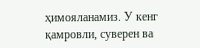ҳимояланамиз. У кенг қамровли, суверен ва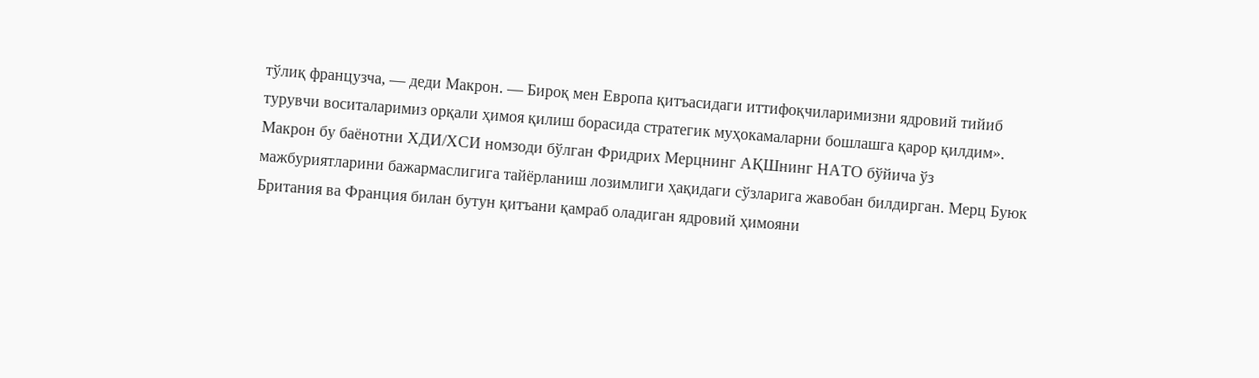тўлиқ французча, — деди Макрон. — Бироқ мен Европа қитъасидаги иттифоқчиларимизни ядровий тийиб турувчи воситаларимиз орқали ҳимоя қилиш борасида стратегик муҳокамаларни бошлашга қарор қилдим».
Макрон бу баёнотни ХДИ/ХСИ номзоди бўлган Фридрих Мерцнинг АҚШнинг НАТО бўйича ўз мажбуриятларини бажармаслигига тайёрланиш лозимлиги ҳақидаги сўзларига жавобан билдирган. Мерц Буюк Британия ва Франция билан бутун қитъани қамраб оладиган ядровий ҳимояни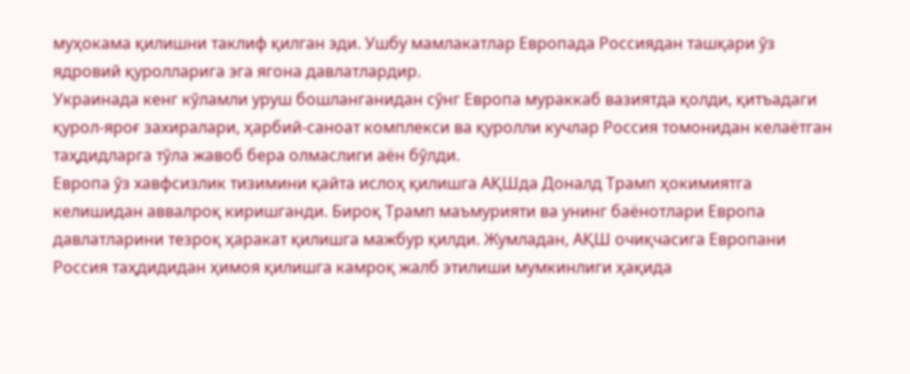муҳокама қилишни таклиф қилган эди. Ушбу мамлакатлар Европада Россиядан ташқари ўз ядровий қуролларига эга ягона давлатлардир.
Украинада кенг кўламли уруш бошланганидан сўнг Европа мураккаб вазиятда қолди, қитъадаги қурол-яроғ захиралари, ҳарбий-саноат комплекси ва қуролли кучлар Россия томонидан келаётган таҳдидларга тўла жавоб бера олмаслиги аён бўлди.
Европа ўз хавфсизлик тизимини қайта ислоҳ қилишга АҚШда Доналд Трамп ҳокимиятга келишидан аввалроқ киришганди. Бироқ Трамп маъмурияти ва унинг баёнотлари Европа давлатларини тезроқ ҳаракат қилишга мажбур қилди. Жумладан, АҚШ очиқчасига Европани Россия таҳдидидан ҳимоя қилишга камроқ жалб этилиши мумкинлиги ҳақида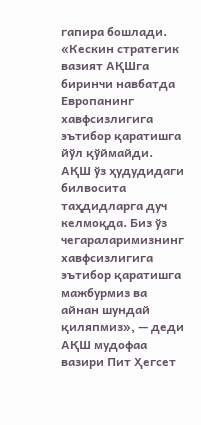гапира бошлади.
«Кескин стратегик вазият АҚШга биринчи навбатда Европанинг хавфсизлигига эътибор қаратишга йўл қўймайди. АҚШ ўз ҳудудидаги билвосита таҳдидларга дуч келмоқда. Биз ўз чегараларимизнинг хавфсизлигига эътибор қаратишга мажбурмиз ва айнан шундай қиляпмиз», — деди АҚШ мудофаа вазири Пит Ҳегсет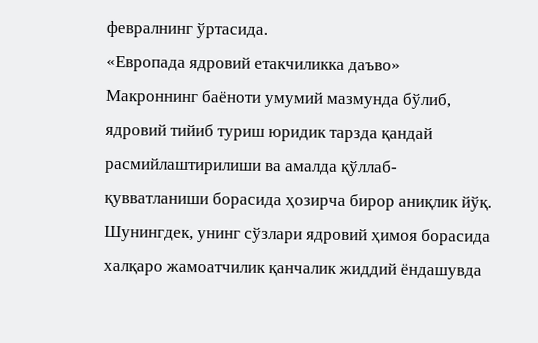февралнинг ўртасида.
«Европада ядровий етакчиликка даъво»
Макроннинг баёноти умумий мазмунда бўлиб, ядровий тийиб туриш юридик тарзда қандай расмийлаштирилиши ва амалда қўллаб-қувватланиши борасида ҳозирча бирор аниқлик йўқ.
Шунингдек, унинг сўзлари ядровий ҳимоя борасида халқаро жамоатчилик қанчалик жиддий ёндашувда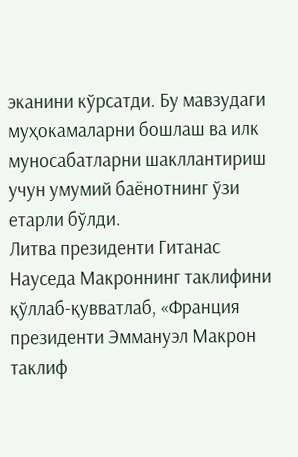эканини кўрсатди. Бу мавзудаги муҳокамаларни бошлаш ва илк муносабатларни шакллантириш учун умумий баёнотнинг ўзи етарли бўлди.
Литва президенти Гитанас Науседа Макроннинг таклифини қўллаб-қувватлаб, «Франция президенти Эммануэл Макрон таклиф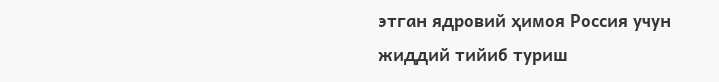этган ядровий ҳимоя Россия учун жиддий тийиб туриш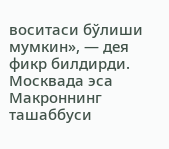воситаси бўлиши мумкин», — дея фикр билдирди.
Москвада эса Макроннинг ташаббуси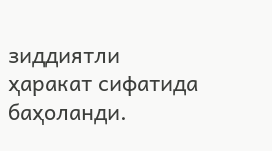зиддиятли ҳаракат сифатида баҳоланди.